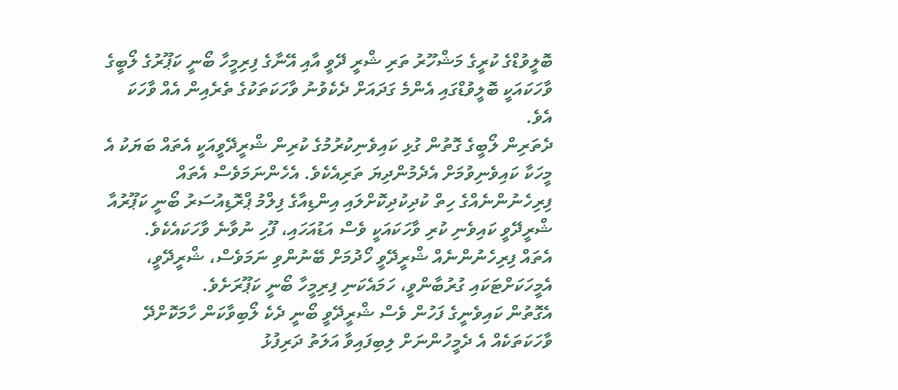ބޮލީވުޑްގެ ކުރީގެ މަޝްހޫރު ތަރި ޝްރީ ދޭވީ އާއި އޭނާގެ ފިރިމީހާ ބޯނީ ކަޕޫރުގެ ލޯބީގެ ވާހަކައަކީ ބޮލީވުޑްގައި އެންމެ ގަދައަށް ދެކެވުނު ވާހަކަތަކުގެ ތެރެއިން އެއް ވާހަކަ އެވެ.
ދެތަރިން ލޯބީގެ ގޮތުން ގުޅި ކައިވެނިކުރުމުގެ ކުރިން ޝްރީދޭވީއަކީ އެތައް ބަޔަކު އެ މީހަކާ ކައިވެނިވުމަށް އެދެމުންދިޔަ ތަރިއެކެވެ. އެހެންނަމަވެސް އެތައް ފިރިހެނުންނެއްގެ ހިތް ކުދިކުދިކޮށްލައި އިންޑިއާގެ ފިލްމު ޕްރޮޑިއުސަރު ބޯނީ ކަޕޫރުއާ ޝްރީދޭވީ ކައިވެނި ކުރި ވާހަކައަކީ ވެސް އަޑުއަހައި، ފޫހި ނުވާނެ ވާހަކައެކެވެ.
އެތައް ފިރިހެނުންނެއް ޝްރީދޭވީ ހޯދުމަށް ބޭނުންވި ނަމަވެސް، ޝްރީދޭވީ، އެމީހަކަށްޓަކައި ގުރުބާންވީ، ހަމައެކަނި ފިރިމީހާ ބޯނީ ކަޕޫރަށެވެ.
އެގޮތުން ކައިވެނީގެ ފަހުން ވެސް ޝްރީދޭވީ ބޯނީ ދެކެ ލޯބިވާކަން ހާމަކޮށްދޭ ވާހަކަތަކެއް އެ ދެމީހުންނަށް ލިބިފައިވާ އަލަތު ދަރިފުޅު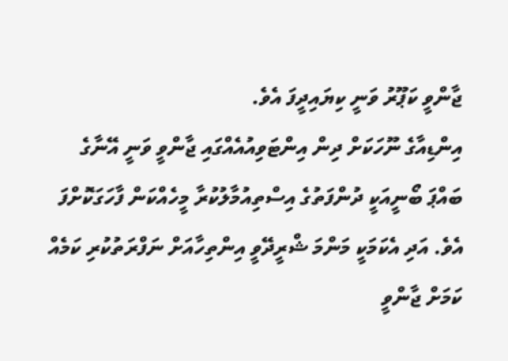ޖާންވީ ކަޕޫރު ވަނީ ކިޔައިދީފަ އެވެ.
އިންޑިއާގެ ނޫހަކަށް ދިން އިންޓަވިއުއެއްގައި ޖާންވީ ވަނީ އޭނާގެ ބައްޕަ ބޯނީއަކީ ދުންފަތުގެ އިސްތިއުމާލުކުރާ މީހެއްކަން ފާހަގަކޮށްފަ އެވެ. އަދި އެކަމަކީ މަންމަ ޝްރީދޭވީ އިންތިހާއަށް ނަފްރަތުކުރި ކަމެއް ކަމަށް ޖާންވީ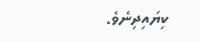ކިޔައިދިނެވެ.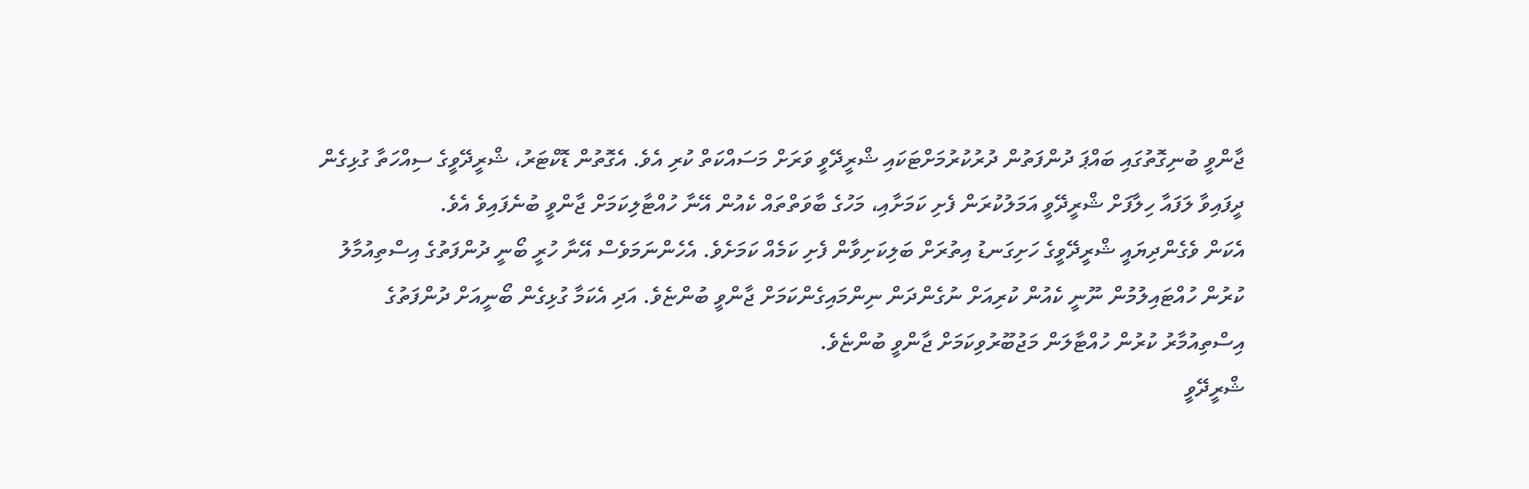ޖާންވީ ބުނިގޮތުގައި ބައްޕަ ދުންފަތުން ދުރުކުރުމަށްޓަކައި ޝްރީދޭވީ ވަރަށް މަސައްކަތް ކުރި އެވެ. އެގޮތުން ޑޮކްޓަރު، ޝްރީދޭވީގެ ސިއްހަތާ ގުޅިގެން ދީފައިވާ ލަފައާ ހިލާފަށް ޝްރީދޭވީ އަމަލުކުރަން ފެށި ކަމަށާއި، މަހުގެ ބާވަތްތައް ކެއުން އޭނާ ހުއްޓާލިކަމަށް ޖާންވީ ބުނެފައިވެ އެވެ.
އެކަން ވެގެންދިޔައީ ޝްރީދޭވީގެ ހަށިގަނޑު އިތުރަށް ބަލިކަށިވާން ފެށި ކަމެއް ކަމަށެވެ. އެހެންނަމަވެސް އޭނާ ހުރީ ބޯނީ ދުންފަތުގެ އިސްތިއުމާލު ކުރުން ހުއްޓައިލުމުން ނޫނީ ކެއުން ކުރިއަށް ނުގެންދަން ނިންމައިގެންކަމަށް ޖާންވީ ބުންޏެވެ. އަދި އެކަމާ ގުޅިގެން ބޯނީއަށް ދުންފަތުގެ އިސްތިއުމާރު ކުރުން ހުއްޓާލަން މަޖުބޫރުވިކަމަށް ޖާންވީ ބުންޏެވެ.
ޝްރީދޭވީ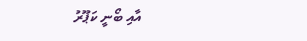އާއި ބޯނީ ކަޕޫރު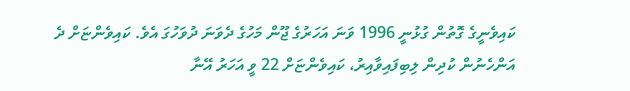ކައިވެނީގެ ގޮތުން ގުޅުނީ 1996 ވަނަ އަހަރުގެ ޖޫން މަހުގެ ދެވަނަ ދުވަހުގަ އެވެ. ކައިވެންޏަށް ދެ އަންހެނުން ކުދިން ލިބިފައިވާއިރު، ކައިވެންޏަށް 22 ވީ އަހަރު އޭނާ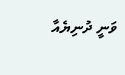ވަނީ ދުނިޔެއާ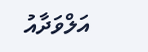އަލްވަދާއު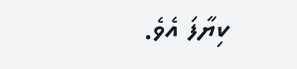ކިޔާފަ އެވެ.